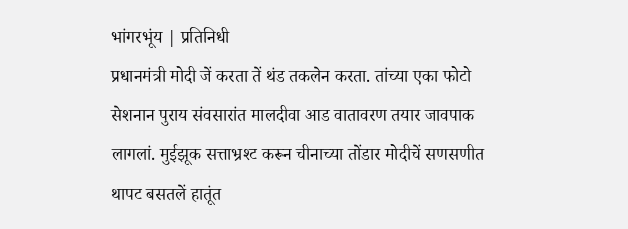भांगरभूंय | प्रतिनिधी
प्रधानमंत्री मोदी जें करता तें थंड तकलेन करता. तांच्या एका फोटो सेशनान पुराय संवसारांत मालदीवा आड वातावरण तयार जावपाक लागलां. मुईझूक सत्ताभ्रश्ट करून चीनाच्या तोंडार मोदीचें सणसणीत थापट बसतलें हातूंत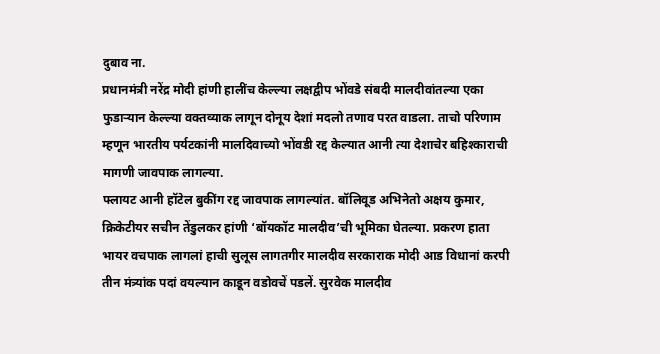दुबाव ना.
प्रधानमंत्री नरेंद्र मोदी हांणी हालींच केल्ल्या लक्षद्वीप भोंवडे संबदी मालदीवांतल्या एका फुडाऱ्यान केल्ल्या वक्तव्याक लागून दोनूय देशां मदलो तणाव परत वाडला. ताचो परिणाम म्हणून भारतीय पर्यटकांनी मालदिवाच्यो भोंवडी रद्द केल्यात आनी त्या देशाचेर बहिश्काराची मागणी जावपाक लागल्या.
फ्लायट आनी हॉटेल बुकींग रद्द जावपाक लागल्यांत. बॉलिवूड अभिनेतो अक्षय कुमार, क्रिकेटीयर सचीन तेंडुलकर हांणी ‘बॉयकॉट मालदीव’ची भूमिका घेतल्या. प्रकरण हाता भायर वचपाक लागलां हाची सुलूस लागतगीर मालदीव सरकाराक मोदी आड विधानां करपी तीन मंत्र्यांक पदां वयल्यान काडून वडोवचें पडलें. सुरवेक मालदीव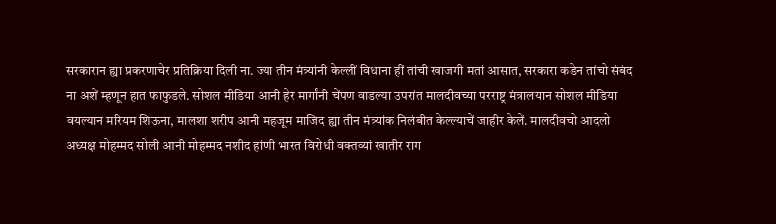सरकारान ह्या प्रकरणाचेर प्रतिक्रिया दिली ना. ज्या तीन मंत्र्यांनी केल्लीं विधाना हीं तांची खाजगी मतां आसात, सरकारा कडेन तांचो संबंद ना अशें म्हणून हात फाफुडले. सोशल मीडिया आनी हेर मार्गांनी चेंपण वाडल्या उपरांत मालदीवच्या परराष्ट्र मंत्रालयान सोशल मीडिया वयल्यान मरियम शिऊना, मालशा शरीप आनी महजूम माजिद ह्या तीन मंत्र्यांक निलंबीत केल्ल्याचें जाहीर केलें. मालदीवचो आदलो अध्यक्ष मोहम्मद सोली आनी मोहम्मद नशीद हांणी भारत विरोधी वक्तव्यां खातीर राग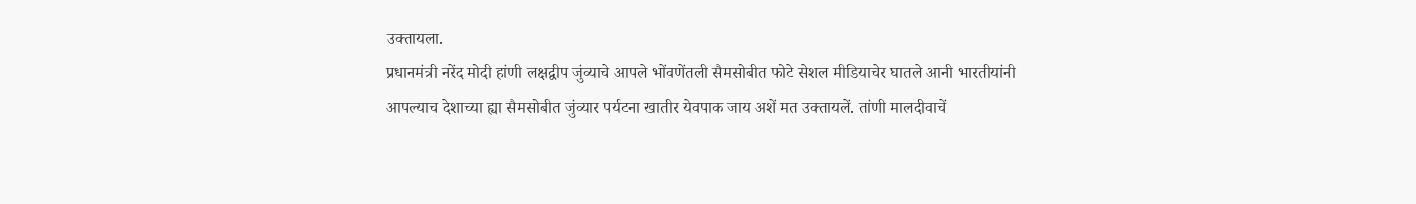उक्तायला.
प्रधानमंत्री नरेंद मोदी हांणी लक्षद्वीप जुंव्याचे आपले भोंवणेंतली सैमसोबीत फोटे सेशल मीडियाचेर घातले आनी भारतीयांनी आपल्याच देशाच्या ह्या सैमसोबीत जुंव्यार पर्यटना खातीर येवपाक जाय अशें मत उक्तायलें. तांणी मालदीवाचें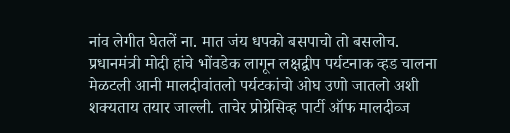नांव लेगीत घेतलें ना. मात जंय धपको बसपाचो तो बसलोच. प्रधानमंत्री मोदी हांचे भोंवडेक लागून लक्षद्वीप पर्यटनाक व्हड चालना मेळटली आनी मालदीवांतलो पर्यटकांचो ओघ उणो जातलो अशी शक्यताय तयार जाल्ली. ताचेर प्रोग्रेसिव्ह पार्टी ऑफ मालदीव्ज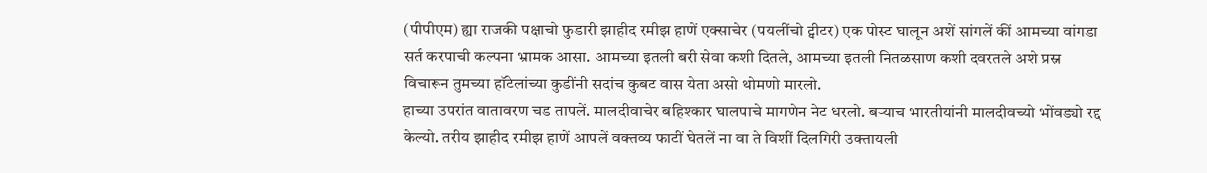(पीपीएम) ह्या राजकी पक्षाचो फुडारी झाहीद रमीझ हाणें एक्साचेर (पयलींचो ट्वीटर) एक पोस्ट घालून अशें सांगलें कीं आमच्या वांगडा सर्त करपाची कल्पना भ्रामक आसा. आमच्या इतली बरी सेवा कशी दितले, आमच्या इतली नितळसाण कशी दवरतले अशे प्रस्न विचारून तुमच्या हॉटेलांच्या कुडींनी सदांच कुबट वास येता असो थोमणो मारलो.
हाच्या उपरांत वातावरण चड तापलें. मालदीवाचेर बहिश्कार घालपाचे मागणेन नेट धरलो. बऱ्याच भारतीयांनी मालदीवच्यो भोंवड्यो रद्द केल्यो. तरीय झाहीद रमीझ हाणें आपलें वक्तव्य फाटीं घेतलें ना वा ते विशीं दिलगिरी उक्तायली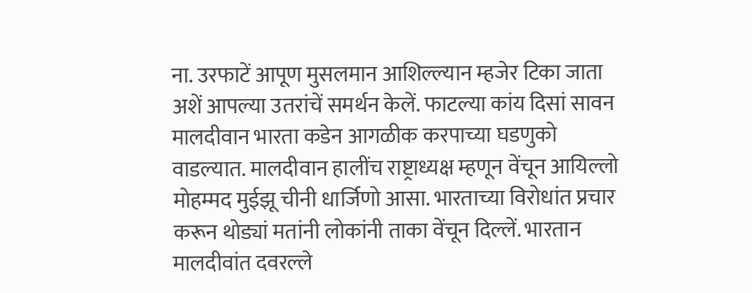ना. उरफाटें आपूण मुसलमान आशिल्ल्यान म्हजेर टिका जाता अशें आपल्या उतरांचें समर्थन केलें. फाटल्या कांय दिसां सावन मालदीवान भारता कडेन आगळीक करपाच्या घडणुको वाडल्यात. मालदीवान हालींच राष्ट्राध्यक्ष म्हणून वेंचून आयिल्लो मोहम्मद मुईझू चीनी धार्जिणो आसा. भारताच्या विरोधांत प्रचार करून थोड्यां मतांनी लोकांनी ताका वेंचून दिल्लें. भारतान मालदीवांत दवरल्ले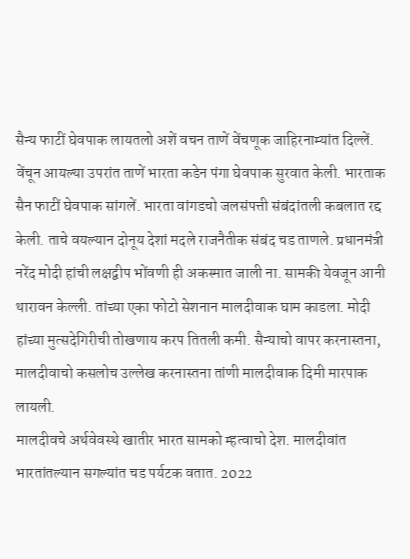सैन्य फाटीं घेवपाक लायतलो अशें वचन ताणें वेंचणूक जाहिरनाम्यांत दिल्लें. वेंचून आयल्या उपरांत ताणें भारता कडेन पंगा घेवपाक सुरवात केली. भारताक सैन फाटीं घेवपाक सांगलें. भारता वांगडचो जलसंपत्ती संबंदांतली कबलात रद्द केली. ताचे वयल्यान दोनूय देशां मदले राजनैतीक संबंद चड ताणले. प्रधानमंत्री नरेंद मोदी हांची लक्षद्वीप भोंवणी ही अकस्मात जाली ना. सामकी येवजून आनी थारावन केल्ली. तांच्या एका फोटो सेशनान मालदीवाक घाम काडला. मोदी हांच्या मुत्सदेगिरीची तोखणाय करप तितली कमी. सैन्याचो वापर करनास्तना, मालदीवाचो कसलोच उल्लेख करनास्तना तांणी मालदीवाक दिमी मारपाक लायली.
मालदीवचे अर्थवेवस्थे खातीर भारत सामको म्हत्वाचो देश. मालदीवांत भारतांतल्यान सगल्यांत चड पर्यटक वतात. 2022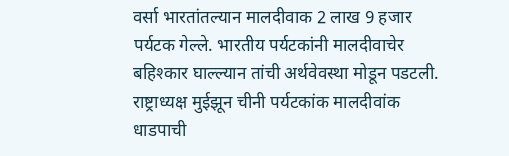वर्सा भारतांतल्यान मालदीवाक 2 लाख 9 हजार पर्यटक गेल्ले. भारतीय पर्यटकांनी मालदीवाचेर बहिश्कार घाल्ल्यान तांची अर्थवेवस्था मोडून पडटली. राष्ट्राध्यक्ष मुईझून चीनी पर्यटकांक मालदीवांक धाडपाची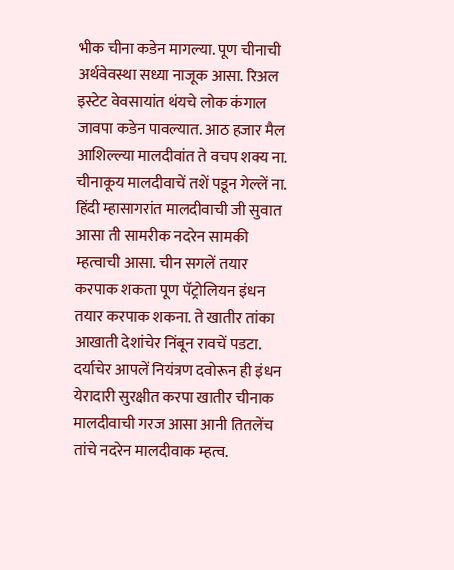भीक चीना कडेन मागल्या. पूण चीनाची अर्थवेवस्था सध्या नाजूक आसा. रिअल इस्टेट वेवसायांत थंयचे लोक कंगाल जावपा कडेन पावल्यात. आठ हजार मैल आशिल्ल्या मालदीवांत ते वचप शक्य ना. चीनाकूय मालदीवाचें तशें पडून गेल्लें ना. हिंदी म्हासागरांत मालदीवाची जी सुवात आसा ती सामरीक नदरेन सामकी म्हत्वाची आसा. चीन सगलें तयार करपाक शकता पूण पॅट्रोलियन इंधन तयार करपाक शकना. ते खातीर तांका आखाती देशांचेर निंबून रावचें पडटा. दर्याचेर आपलें नियंत्रण दवोरून ही इंधन येरादारी सुरक्षीत करपा खातीर चीनाक मालदीवाची गरज आसा आनी तितलेंच तांचे नदरेन मालदीवाक म्हत्व.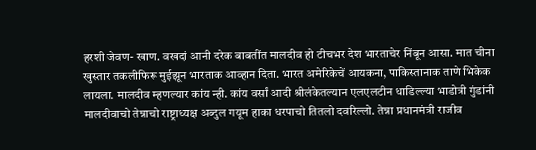हरशी जेवण- खाण. वखदां आनी दरेक बाबतींत मालदीव हो टीचभर देश भारताचेर निंबून आसा. मात चीना खुस्तार तकलीफिरू मुईझून भारताक आव्हान दिता. भारत अमेरिकेचें आयकना, पाकिस्तानाक ताणे भिकेक लायला. मालदीव म्हणल्यार कांय न्ही. कांय वर्सां आदी श्रीलंकेतल्यान एलएलटीन धाडिल्ल्या भाडोत्री गुंडांनी मालदीवाचो तेन्नाचो राष्ट्राध्यक्ष अब्दुल गयूम हाका धरपाचो तितलो दवरिल्लो. तेन्ना प्रधानमंत्री राजीव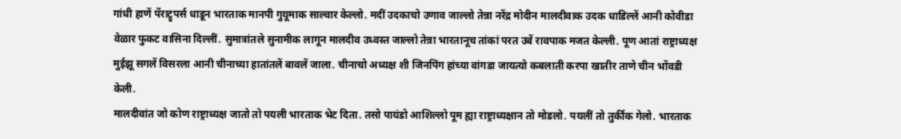गांधी हाणें पॅराट्रूपर्स धाडून भारताक मानपी गुयूमाक साल्वार केल्लो. मदीं उदकाचो उणाव जाल्लो तेन्ना नरेंद्र मोदीन मालदीवाक उदक धाडिल्लें आनी कोवीडा वेळार फुकट वासिना दिल्लीं. सुमात्रांतले सुनामीक लागून मालदीव उध्वस्त जाल्लो तेन्ना भारतानूच तांकां परत उबें रावपाक मजत केल्ली. पूण आतां राष्ट्राध्यक्ष मुईझू सगलें विसरला आनी चीनाच्या हातांतलें बावलें जाला. चीनाचो अध्यक्ष शी जिनपिंग हांच्या वांगडा जायत्यो कबलाती करपा खातीर ताणे चीन भोंवडी केली.
मालदीवांत जो कोण राष्ट्राध्यक्ष जातो तो पयली भारताक भेट दिता. तसो पायंडो आशिल्लो पूम ह्या राष्ट्राध्यक्षान तो मोडलो. पयलीं तो तुर्कीक गेलो. भारताक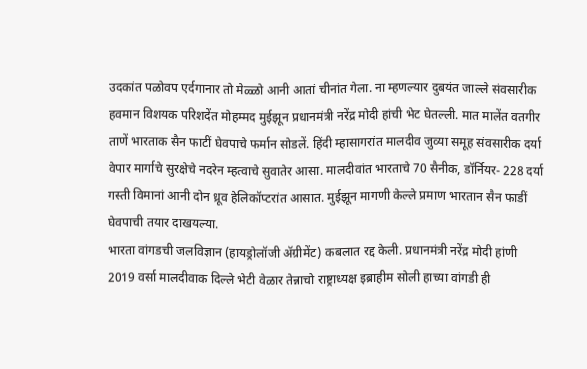उदकांत पळोवप एर्दगानार तो मेळ्ळो आनी आतां चीनांत गेला. ना म्हणल्यार दुबयंत जाल्ले संवसारीक हवमान विशयक परिशदेंत मोहम्मद मुईझून प्रधानमंत्री नरेंद्र मोदी हांची भेट घेतल्ली. मात मालेंत वतगीर ताणें भारताक सैन फाटीं घेवपाचे फर्मान सोडलें. हिंदी म्हासागरांत मालदीव जुव्या समूह संवसारीक दर्या वेपार मार्गाचे सुरक्षेचे नदरेन म्हत्वाचे सुवातेर आसा. मालदीवांत भारताचे 70 सैनीक, डॉर्नियर- 228 दर्या गस्ती विमानां आनी दोन ध्रूव हेलिकॉप्टरांत आसात. मुईझून मागणी केल्ले प्रमाण भारतान सैन फाडीं घेवपाची तयार दाखयल्या.
भारता वांगडची जलविज्ञान (हायड्रोलॉजी ॲग्रीमेंट) कबलात रद्द केली. प्रधानमंत्री नरेंद्र मोदी हांणी 2019 वर्सा मालदीवाक दिल्ले भेटी वेळार तेन्नाचो राष्ट्राध्यक्ष इब्राहीम सोली हाच्या वांगडी ही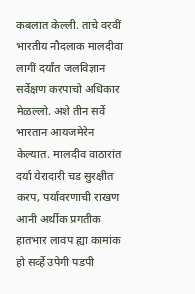कबलात केल्ली. ताचे वरवीं भारतीय नौदलाक मालदीवा लागीं दर्यांत जलविज्ञान सर्वेक्षण करपाचो अधिकार मेळल्लो. अशे तीन सर्वे भारतान आयजमेरेन केल्यात. मालदीव वाठारांत दर्या येरादारी चड सुरक्षीत करप, पर्यावरणाची राखण आनी अर्थीक प्रगतीक हातभार लावप ह्या कामांक हो सर्व्हे उपेगी पडपी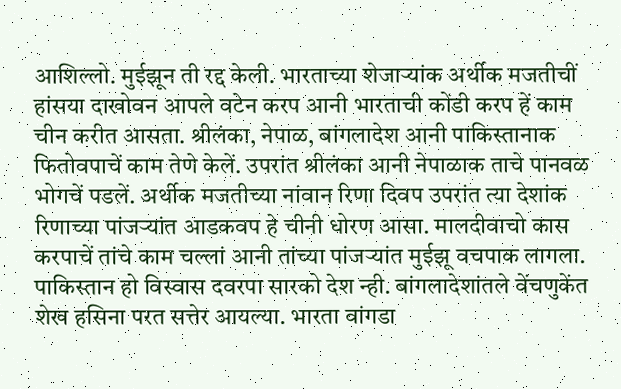आशिल्लो. मुईझून ती रद्द केली. भारताच्या शेजाऱ्यांक अर्थीक मजतीचीं हांसया दाखोवन आपले वटेन करप आनी भारताची कोंडी करप हें काम चीन करीत आसता. श्रीलंका, नेपाळ, बांगलादेश आनी पाकिस्तानाक फितोवपाचें काम तेणे केलें. उपरांत श्रीलंका आनी नेपाळाक ताचे पानवळ भोगचें पडलें. अर्थीक मजतीच्या नांवान रिणा दिवप उपरांत त्या देशांक रिणाच्या पांजऱ्यांत आडकवप हे चीनी धोरण आसा. मालदीवाचो कास करपाचें तांचे काम चल्लां आनी तांच्या पांजऱ्यांत मुईझू वचपाक लागला. पाकिस्तान हो विस्वास दवरपा सारको देश न्ही. बांगलादेशांतले वेंचणुकेंत शेख हसिना परत सत्तेर आयल्या. भारता वांगडा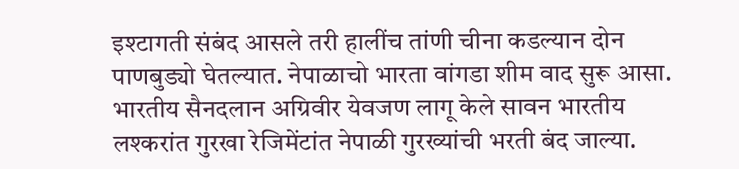इश्टागती संबंद आसले तरी हालींच तांणी चीना कडल्यान दोन पाणबुड्यो घेतल्यात. नेपाळाचो भारता वांगडा शीम वाद सुरू आसा. भारतीय सैनदलान अग्रिवीर येवजण लागू केले सावन भारतीय लश्करांत गुरखा रेजिमेंटांत नेपाळी गुरख्यांची भरती बंद जाल्या.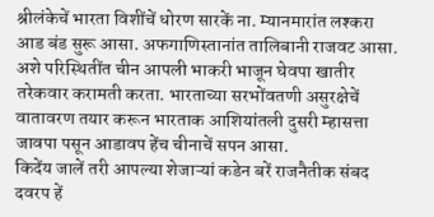श्रीलंकेचें भारता विशींचें धोरण सारकें ना. म्यानमारांत लश्करा आड बंड सुरू आसा. अफगाणिस्तानांत तालिबानी राजवट आसा. अशे परिस्थितींत चीन आपली भाकरी भाजून घेवपा खातीर तरेकवार करामती करता. भारताच्या सरभोंवतणी असुरक्षेचें वातावरण तयार करून भारताक आशियांतली दुसरी म्हासत्ता जावपा पसून आडावप हेंच चीनाचें सपन आसा.
किदेंय जालें तरी आपल्या शेजाऱ्यां कडेन बरें राजनैतीक संबद दवरप हें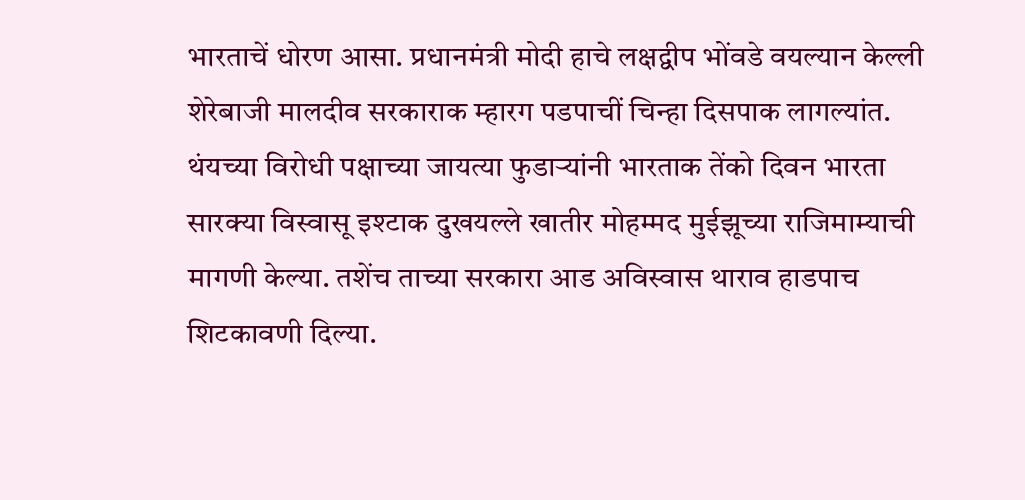भारताचें धोरण आसा. प्रधानमंत्री मोदी हाचे लक्षद्वीप भोंवडे वयल्यान केल्ली शेरेबाजी मालदीव सरकाराक म्हारग पडपाचीं चिन्हा दिसपाक लागल्यांत. थंयच्या विरोधी पक्षाच्या जायत्या फुडाऱ्यांनी भारताक तेंको दिवन भारता सारक्या विस्वासू इश्टाक दुखयल्ले खातीर मोहम्मद मुईझूच्या राजिमाम्याची मागणी केल्या. तशेंच ताच्या सरकारा आड अविस्वास थाराव हाडपाच शिटकावणी दिल्या.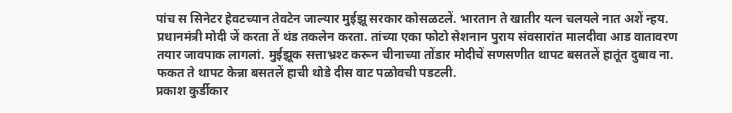पांच स सिनेटर हेवटच्यान तेवटेन जाल्यार मुईझू सरकार कोसळटलें. भारतान ते खातीर यत्न चलयले नात अशें न्हय. प्रधानमंत्री मोदी जें करता तें थंड तकलेन करता. तांच्या एका फोटो सेशनान पुराय संवसारांत मालदीवा आड वातावरण तयार जावपाक लागलां. मुईझूक सत्ताभ्रश्ट करून चीनाच्या तोंडार मोदीचें सणसणीत थापट बसतलें हातूंत दुबाव ना. फकत ते थापट केन्ना बसतलें हाची थोडे दीस वाट पळोवची पडटली.
प्रकाश कुर्डीकार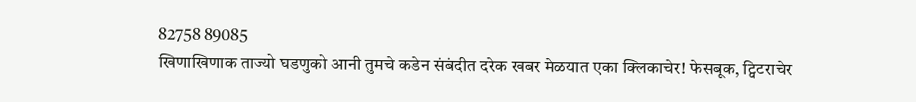82758 89085
खिणाखिणाक ताज्यो घडणुको आनी तुमचे कडेन संबंदीत दरेक खबर मेळयात एका क्लिकाचेर! फेसबूक, ट्विटराचेर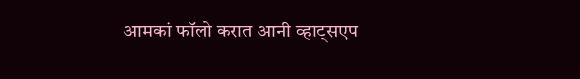आमकां फॉलो करात आनी व्हाट्सएप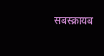सबस्क्रायब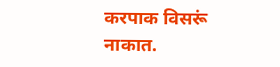करपाक विसरूं नाकात.